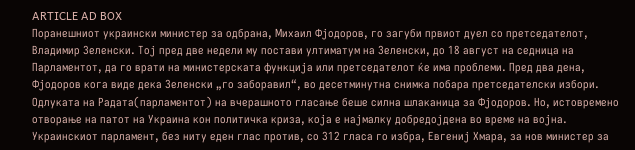ARTICLE AD BOX
Поранешниот украински министер за одбрана, Михаил Фјодоров, го загуби првиот дуел со претседателот, Владимир Зеленски. Тој пред две недели му постави ултиматум на Зеленски, до 18 август на седница на Парламентот, да го врати на министерската функција или претседателот ќе има проблеми. Пред два дена, Фјодоров кога виде дека Зеленски „го заборавил“, во десетминутна снимка побара претседателски избори. Одлуката на Радата(парламентот) на вчерашното гласање беше силна шлаканица за Фјодоров. Но, истовремено отворање на патот на Украина кон политичка криза, која е најмалку добредојдена во време на војна.
Украинскиот парламент, без ниту еден глас против, со 312 гласа го избра, Евгениј Хмара, за нов министер за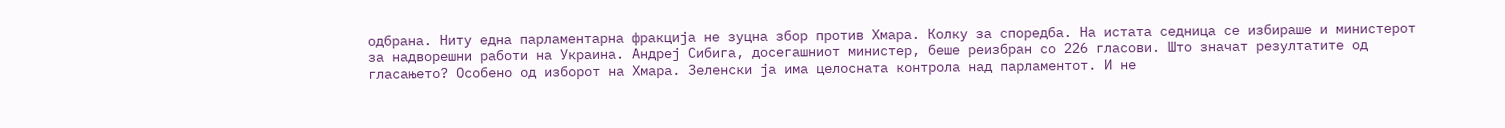одбрана. Ниту една парламентарна фракција не зуцна збор против Хмара. Колку за споредба. На истата седница се избираше и министерот за надворешни работи на Украина. Андреј Сибига, досегашниот министер, беше реизбран со 226 гласови. Што значат резултатите од гласањето? Особено од изборот на Хмара. Зеленски ја има целосната контрола над парламентот. И не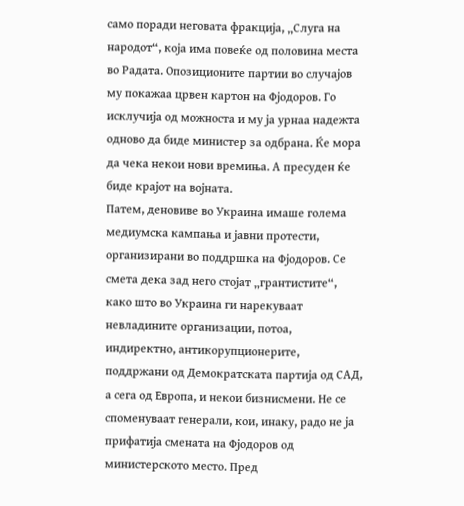само поради неговата фракција, „Слуга на народот“, која има повеќе од половина места во Радата. Опозиционите партии во случајов му покажаа црвен картон на Фјодоров. Го исклучија од можноста и му ја урнаа надежта одново да биде министер за одбрана. Ќе мора да чека некои нови времиња. А пресуден ќе биде крајот на војната.
Патем, деновиве во Украина имаше голема медиумска кампања и јавни протести, организирани во поддршка на Фјодоров. Се смета дека зад него стојат „грантистите“, како што во Украина ги нарекуваат невладините организации, потоа, индиректно, антикорупционерите, поддржани од Демократската партија од САД, а сега од Европа, и некои бизнисмени. Не се споменуваат генерали, кои, инаку, радо не ја прифатија смената на Фјодоров од министерското место. Пред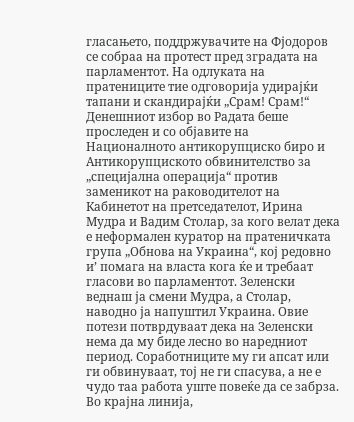гласањето, поддржувачите на Фјодоров се собраа на протест пред зградата на парламентот. На одлуката на пратениците тие одговорија удирајќи тапани и скандирајќи „Срам! Срам!“
Денешниот избор во Радата беше проследен и со објавите на Националното антикорупциско биро и Антикорупциското обвинителство за „специјална операција“ против заменикот на раководителот на Кабинетот на претседателот, Ирина Мудра и Вадим Столар, за кого велат дека е неформален куратор на пратеничката група „Обнова на Украина“, кој редовно и’ помага на власта кога ќе и требаат гласови во парламентот. Зеленски веднаш ја смени Мудра, а Столар, наводно ја напуштил Украина. Овие потези потврдуваат дека на Зеленски нема да му биде лесно во наредниот период. Соработниците му ги апсат или ги обвинуваат, тој не ги спасува, а не е чудо таа работа уште повеќе да се забрза. Во крајна линија,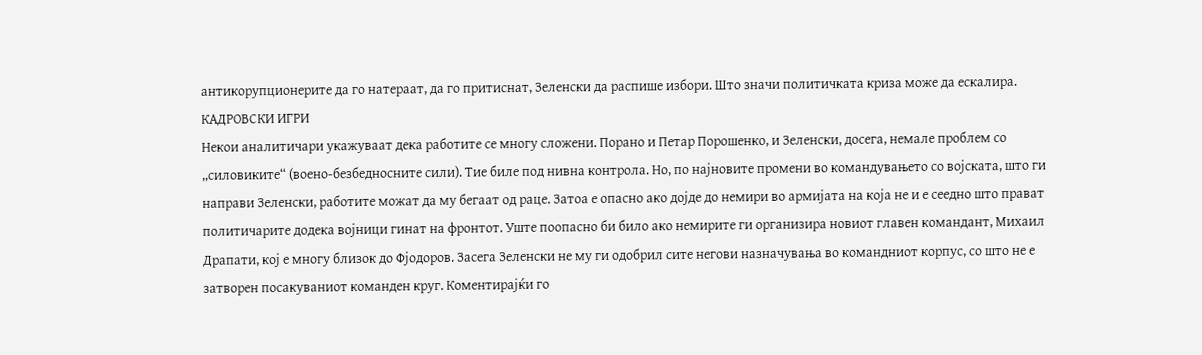антикорупционерите да го натераат, да го притиснат, Зеленски да распише избори. Што значи политичката криза може да ескалира.
КАДРОВСКИ ИГРИ
Некои аналитичари укажуваат дека работите се многу сложени. Порано и Петар Порошенко, и Зеленски, досега, немале проблем со „силовиките“ (воено-безбедносните сили). Тие биле под нивна контрола. Но, по најновите промени во командувањето со војската, што ги направи Зеленски, работите можат да му бегаат од раце. Затоа е опасно ако дојде до немири во армијата на која не и е сеедно што прават политичарите додека војници гинат на фронтот. Уште поопасно би било ако немирите ги организира новиот главен командант, Михаил Драпати, кој е многу близок до Фјодоров. Засега Зеленски не му ги одобрил сите негови назначувања во командниот корпус, со што не е затворен посакуваниот команден круг. Коментирајќи го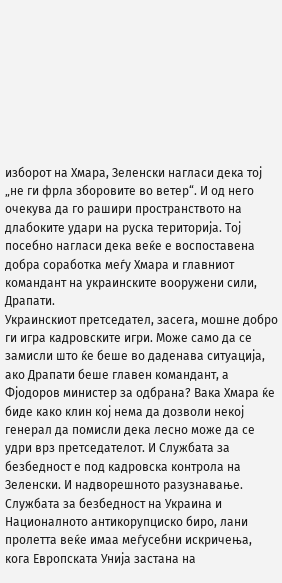изборот на Хмара, Зеленски нагласи дека тој „не ги фрла зборовите во ветер“. И од него очекува да го рашири пространството на длабоките удари на руска територија. Тој посебно нагласи дека веќе е воспоставена добра соработка меѓу Хмара и главниот командант на украинските вооружени сили, Драпати.
Украинскиот претседател, засега, мошне добро ги игра кадровските игри. Може само да се замисли што ќе беше во даденава ситуација, ако Драпати беше главен командант, а Фјодоров министер за одбрана? Вака Хмара ќе биде како клин кој нема да дозволи некој генерал да помисли дека лесно може да се удри врз претседателот. И Службата за безбедност е под кадровска контрола на Зеленски. И надворешното разузнавање. Службата за безбедност на Украина и Националното антикорупциско биро, лани пролетта веќе имаа меѓусебни искричења, кога Европската Унија застана на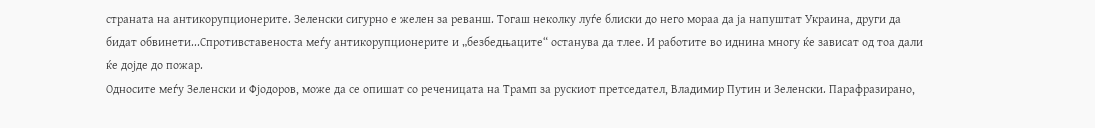страната на антикорупционерите. Зеленски сигурно е желен за реванш. Тогаш неколку луѓе блиски до него мораа да ја напуштат Украина, други да бидат обвинети...Спротивставеноста меѓу антикорупционерите и „безбедњаците“ останува да тлее. И работите во иднина многу ќе зависат од тоа дали ќе дојде до пожар.
Односите меѓу Зеленски и Фјодоров, може да се опишат со реченицата на Трамп за рускиот претседател, Владимир Путин и Зеленски. Парафразирано,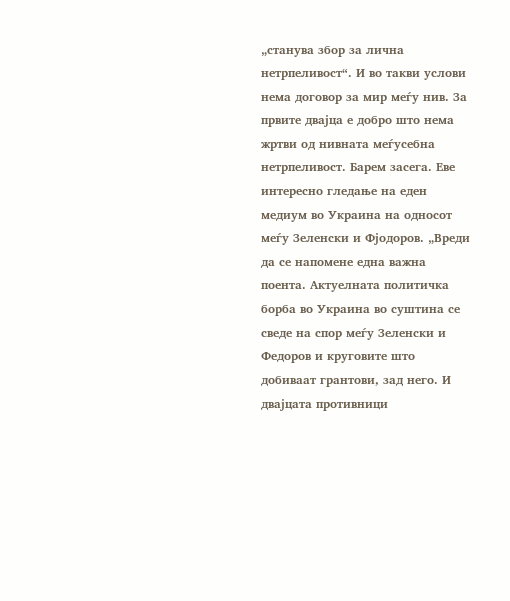„станува збор за лична нетрпеливост“. И во такви услови нема договор за мир меѓу нив. За првите двајца е добро што нема жртви од нивната меѓусебна нетрпеливост. Барем засега. Еве интересно гледање на еден медиум во Украина на односот меѓу Зеленски и Фјодоров. „Вреди да се напомене една важна поента. Актуелната политичка борба во Украина во суштина се сведе на спор меѓу Зеленски и Федоров и круговите што добиваат грантови, зад него. И двајцата противници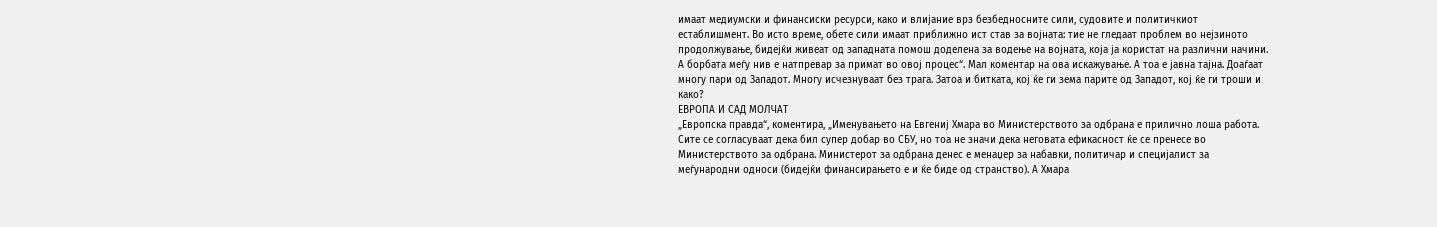имаат медиумски и финансиски ресурси, како и влијание врз безбедносните сили, судовите и политичкиот естаблишмент. Во исто време, обете сили имаат приближно ист став за војната: тие не гледаат проблем во нејзиното продолжување, бидејќи живеат од западната помош доделена за водење на војната, која ја користат на различни начини. А борбата меѓу нив е натпревар за примат во овој процес“. Мал коментар на ова искажување. А тоа е јавна тајна. Доаѓаат многу пари од Западот. Многу исчезнуваат без трага. Затоа и битката, кој ќе ги зема парите од Западот, кој ќе ги троши и како?
ЕВРОПА И САД МОЛЧАТ
„Европска правда“, коментира, „Именувањето на Евгениј Хмара во Министерството за одбрана е прилично лоша работа. Сите се согласуваат дека бил супер добар во СБУ, но тоа не значи дека неговата ефикасност ќе се пренесе во Министерството за одбрана. Министерот за одбрана денес е менаџер за набавки, политичар и специјалист за меѓународни односи (бидејќи финансирањето е и ќе биде од странство). А Хмара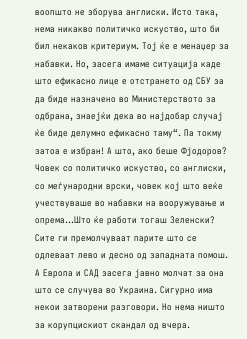воопшто не зборува англиски. Исто така, нема никакво политичко искуство, што би бил некаков критериум. Тој ќе е менаџер за набавки. Но, засега имаме ситуација каде што ефикасно лице е отстрането од СБУ за да биде назначено во Министерството за одбрана, знаејќи дека во најдобар случај ќе биде делумно ефикасно таму“. Па токму затоа е избран! А што, ако беше Фјодоров? Човек со политичко искуство, со англиски, со меѓународни врски, човек кој што веќе учествуваше во набавки на вооружување и опрема...Што ќе работи тогаш Зеленски? Сите ги премолчуваат парите што се одлеваат лево и десно од западната помош.
А Европа и САД засега јавно молчат за она што се случува во Украина. Сигурно има некои затворени разговори. Но нема ништо за корупцискиот скандал од вчера.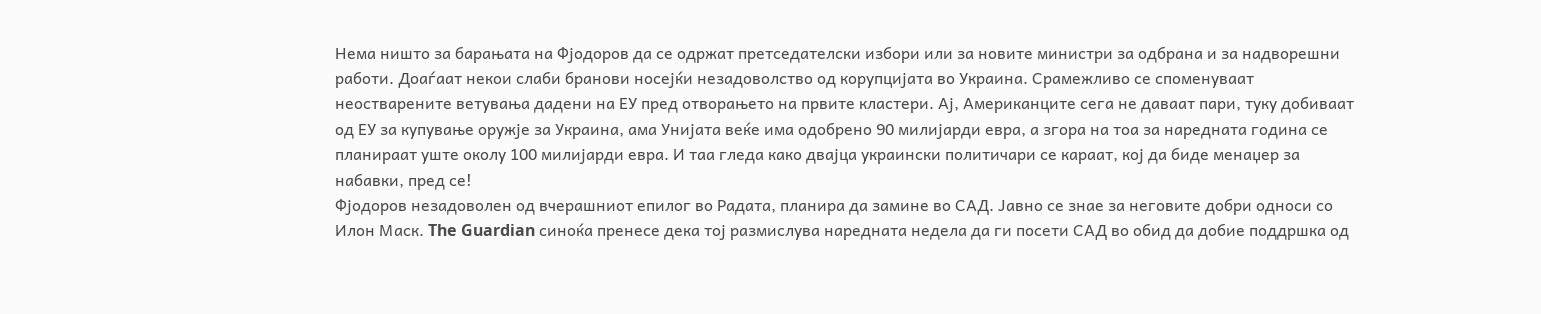Нема ништо за барањата на Фјодоров да се одржат претседателски избори или за новите министри за одбрана и за надворешни работи. Доаѓаат некои слаби бранови носејќи незадоволство од корупцијата во Украина. Срамежливо се споменуваат неостварените ветувања дадени на ЕУ пред отворањето на првите кластери. Ај, Американците сега не даваат пари, туку добиваат од ЕУ за купување оружје за Украина, ама Унијата веќе има одобрено 90 милијарди евра, а згора на тоа за наредната година се планираат уште околу 100 милијарди евра. И таа гледа како двајца украински политичари се караат, кој да биде менаџер за набавки, пред се!
Фјодоров незадоволен од вчерашниот епилог во Радата, планира да замине во САД. Јавно се знае за неговите добри односи со Илон Маск. The Guardian синоќа пренесе дека тој размислува наредната недела да ги посети САД во обид да добие поддршка од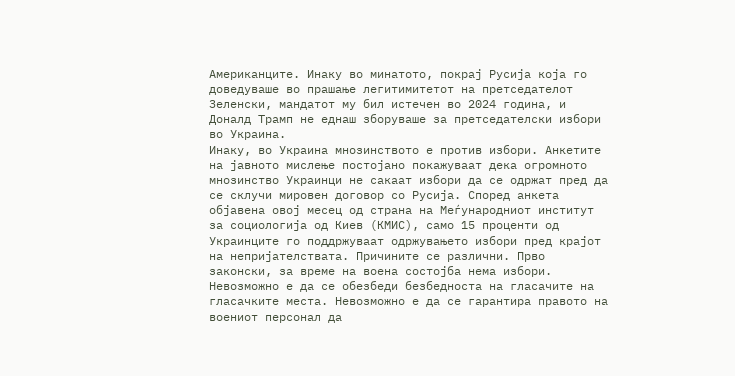Американците. Инаку во минатото, покрај Русија која го доведуваше во прашање легитимитетот на претседателот Зеленски, мандатот му бил истечен во 2024 година, и Доналд Трамп не еднаш зборуваше за претседателски избори во Украина.
Инаку, во Украина мнозинството е против избори. Анкетите на јавното мислење постојано покажуваат дека огромното мнозинство Украинци не сакаат избори да се одржат пред да се склучи мировен договор со Русија. Според анкета објавена овој месец од страна на Меѓународниот институт за социологија од Киев (КМИС), само 15 проценти од Украинците го поддржуваат одржувањето избори пред крајот на непријателствата. Причините се различни. Прво законски, за време на воена состојба нема избори. Невозможно е да се обезбеди безбедноста на гласачите на гласачките места. Невозможно е да се гарантира правото на воениот персонал да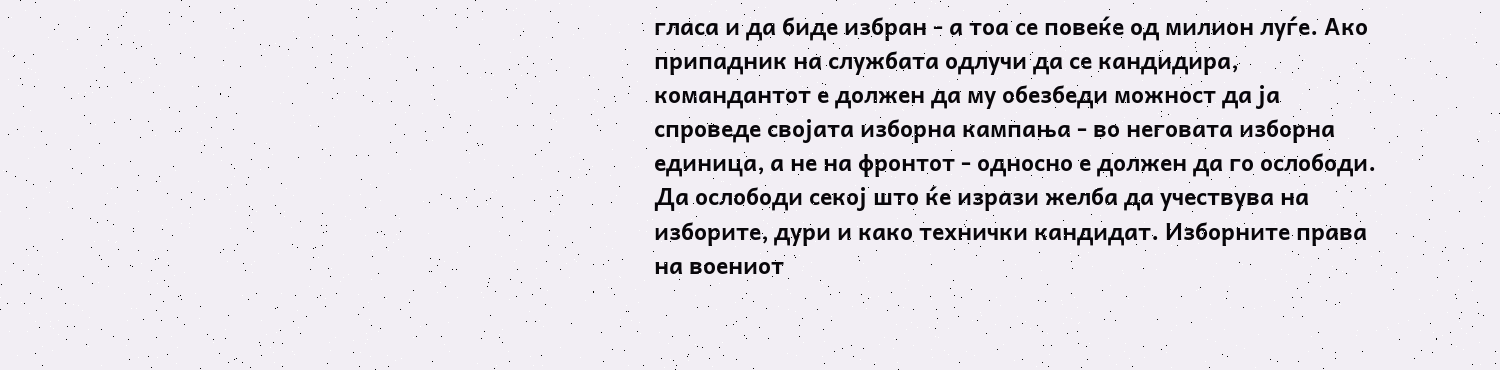гласа и да биде избран - а тоа се повеќе од милион луѓе. Ако припадник на службата одлучи да се кандидира, командантот е должен да му обезбеди можност да ја спроведе својата изборна кампања - во неговата изборна единица, а не на фронтот - односно е должен да го ослободи. Да ослободи секој што ќе изрази желба да учествува на изборите, дури и како технички кандидат. Изборните права на воениот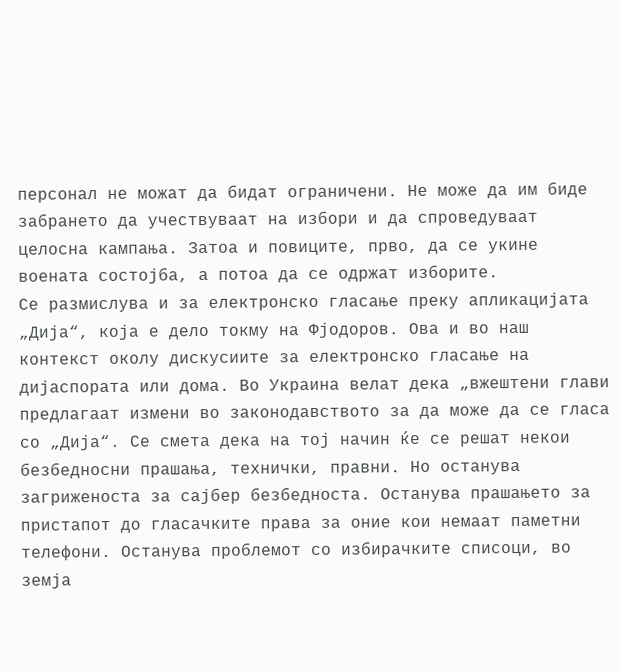персонал не можат да бидат ограничени. Не може да им биде забрането да учествуваат на избори и да спроведуваат целосна кампања. Затоа и повиците, прво, да се укине воената состојба, а потоа да се одржат изборите.
Се размислува и за електронско гласање преку апликацијата „Дија“, која е дело токму на Фјодоров. Ова и во наш контекст околу дискусиите за електронско гласање на дијаспората или дома. Во Украина велат дека „вжештени глави предлагаат измени во законодавството за да може да се гласа со „Дија“. Се смета дека на тој начин ќе се решат некои безбедносни прашања, технички, правни. Но останува загриженоста за сајбер безбедноста. Останува прашањето за пристапот до гласачките права за оние кои немаат паметни телефони. Останува проблемот со избирачките списоци, во земја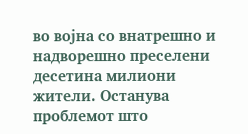во војна со внатрешно и надворешно преселени десетина милиони жители. Останува проблемот што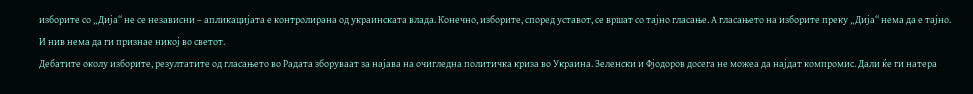изборите со „Дија“ не се независни – апликацијата е контролирана од украинската влада. Конечно, изборите, според уставот, се вршат со тајно гласање. А гласањето на изборите преку „Дија“ нема да е тајно. И нив нема да ги признае никој во светот.
Дебатите околу изборите, резултатите од гласањето во Радата зборуваат за најава на очигледна политичка криза во Украина. Зеленски и Фјодоров досега не можеа да најдат компромис. Дали ќе ги натера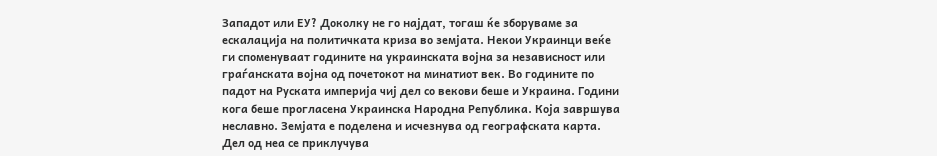Западот или ЕУ? Доколку не го најдат, тогаш ќе зборуваме за ескалација на политичката криза во земјата. Некои Украинци веќе ги споменуваат годините на украинската војна за независност или граѓанската војна од почетокот на минатиот век. Во годините по падот на Руската империја чиј дел со векови беше и Украина. Години кога беше прогласена Украинска Народна Република. Која завршува неславно. Земјата е поделена и исчезнува од географската карта. Дел од неа се приклучува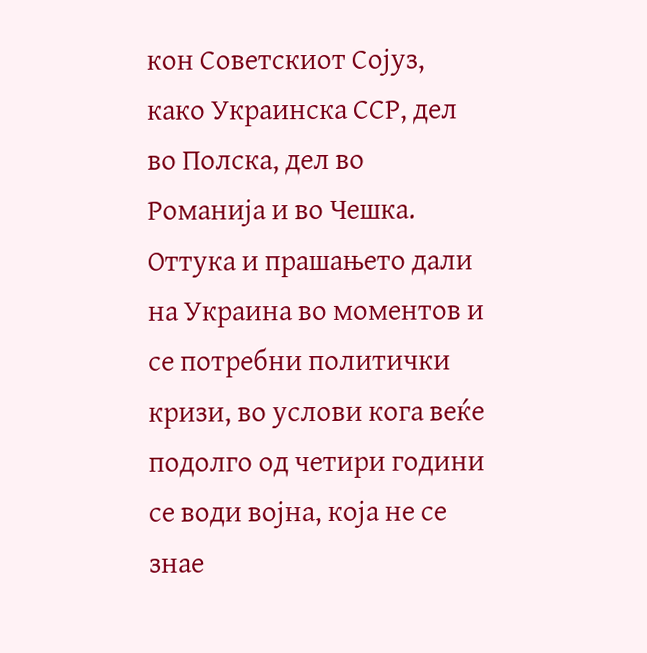кон Советскиот Сојуз, како Украинска ССР, дел во Полска, дел во Романија и во Чешка. Оттука и прашањето дали на Украина во моментов и се потребни политички кризи, во услови кога веќе подолго од четири години се води војна, која не се знае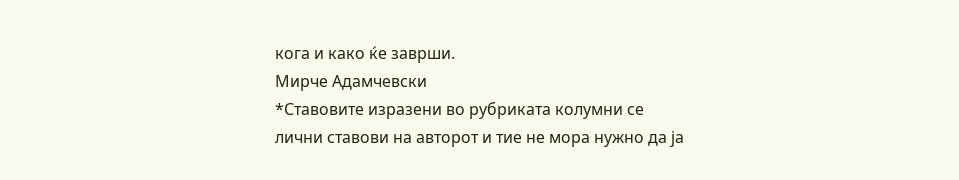кога и како ќе заврши.
Мирче Адамчевски
*Ставовите изразени во рубриката колумни се лични ставови на авторот и тие не мора нужно да ја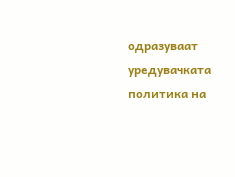одразуваат уредувачката политика на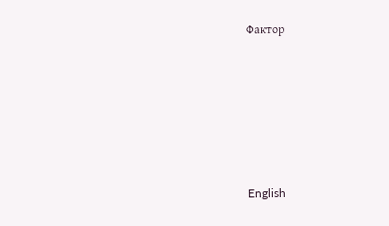Фактор









English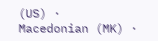(US) ·
Macedonian (MK) ·